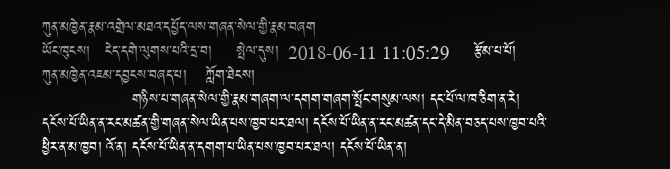ཀུན་མཁྱེན་རྣམ་འགྲེལ་མཐའ་དཔྱོད་ལས་གཞན་སེལ་གྱི་རྣམ་བཞག
ཡོང་ཁུངས།   ངེད་དགེ་ལུགས་པའི་དྲ་བ།     སྤེལ་དུས།  2018-06-11 11:05:29     རྩོམ་པ་པོ།   ཀུན་མཁྱེན་འཇམ་དབྱངས་བཞད་པ།    ཀློག་ཐེངས།
                  གཉིས་པ་གཞན་སེལ་གྱི་རྣམ་གཞག་ལ་དགག་གཞག་སྤོང་གསུམ་ལས། དང་པོ་ལ་ཁ་ཅིག་ན་རེ། དངོས་པོ་ཡིན་ན་རང་མཚན་གྱི་གཞན་སེལ་ཡིན་པས་ཁྱབ་པར་ཐལ། དངོས་པོ་ཡིན་ན་རང་མཚན་དང་དེ་མིན་བཅད་པས་ཁྱབ་པའི་ཕྱིར་ན་མ་ཁྱབ། འོ་ན། དངོས་པོ་ཡིན་ན་དགག་པ་ཡིན་པས་ཁྱབ་པར་ཐལ། དངོས་པོ་ཡིན་ན།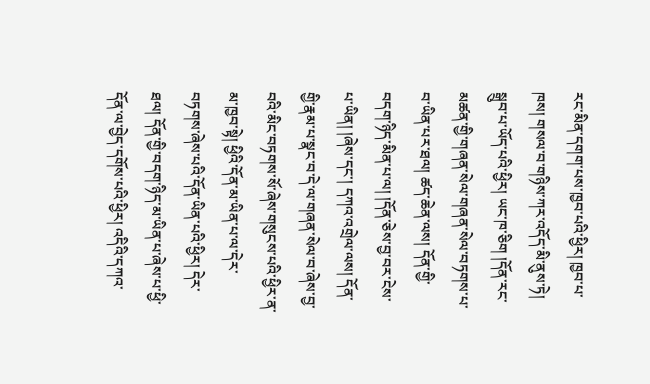རང་མིན་དགག་པས་ཁྱབ་པའི་ཕྱིར། ཁྱབ་པ་ཁས། གསལ་བ་གཉིས་ཀར་འདོད་མི་ནུས་ཏེ། སྒྲུབ་པ་ཡོད་པའི་ཕྱིར། ཡང་ཁ་ཅིག །དོན་རང་མཚན་གྱི་གཞན་སེལ་གཞན་སེལ་བཏགས་པ་བ་ཡིན་པར་ཐལ། ཚད་ཆེན་ལས། དོན་གྱི་བདག་ཉིད་མིན་པ་ལ། །དོན་ཅེས་བྱ་བར་ངེས་པ་ཡིན། །ཞེས་དང་། དཀའ་འགྲེལ་ལས། དོན་གྱི་རྣམ་པ་སྣང་བ་དེ་ལ་གཞན་སེལ་བ་ཞེས་བྱ་བའི་མིང་བཏགས་སོ་ཞེས་གསུངས་པའི་ཕྱིར་ན་མ་ཁྱབ་སྟེ། ཕྱིའི་དོན་མ་ཡིན་པ་ལ་དེར་བཏགས་ཞེས་པའི་དོན་ཡིན་པའི་ཕྱིར། དེར་ཐལ། དོན་གྱི་བདག་ཉིད་མ་ཡིན་པ་ཞེས་པ་ཕྱི་དོན་ལ་བྱེད་དགོས་པའི་ཕྱིར། འདིའི་དཀའ་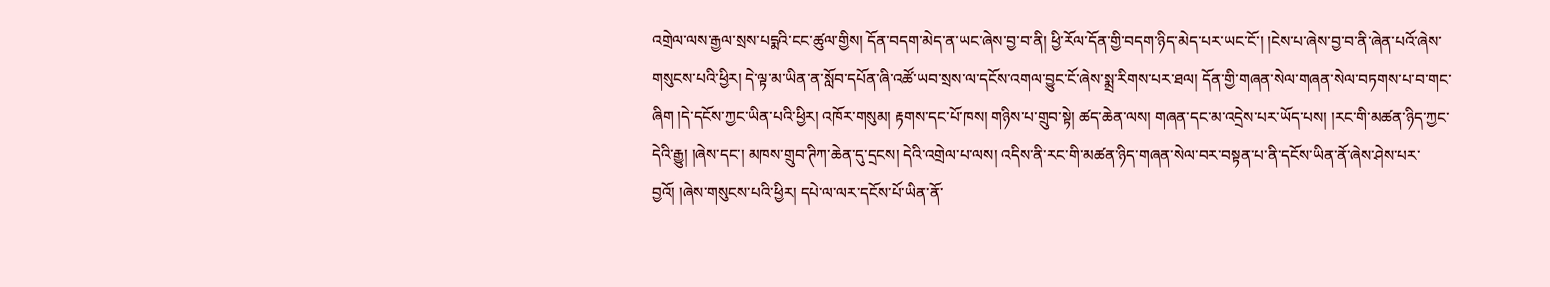འགྲེལ་ལས་རྒྱལ་སྲས་པདྨའི་ངང་ཚུལ་གྱིས། དོན་བདག་མེད་ན་ཡང་ཞེས་བྱ་བ་ནི། ཕྱི་རོལ་དོན་གྱི་བདག་ཉིད་མེད་པར་ཡང་ངོ་། །ངེས་པ་ཞེས་བྱ་བ་ནི་ཞེན་པའོ་ཞེས་གསུངས་པའི་ཕྱིར། དེ་ལྟ་མ་ཡིན་ན་སློབ་དཔོན་ཞི་འཚོ་ཡབ་སྲས་ལ་དངོས་འགལ་བྱུང་ངོ་ཞེས་སྨྲ་རིགས་པར་ཐལ། དོན་གྱི་གཞན་སེལ་གཞན་སེལ་བཏགས་པ་བ་གང་ཞིག །དེ་དངོས་ཀྱང་ཡིན་པའི་ཕྱིར། འཁོར་གསུམ། རྟགས་དང་པོ་ཁས། གཉིས་པ་གྲུབ་སྟེ། ཚད་ཆེན་ལས། གཞན་དང་མ་འདྲེས་པར་ཡོད་པས། །རང་གི་མཚན་ཉིད་ཀྱང་དེའི་རྒྱུ། །ཞེས་དང་། མཁས་གྲུབ་ཊིཀ་ཆེན་དུ་དྲངས། དེའི་འགྲེལ་པ་ལས། འདིས་ནི་རང་གི་མཚན་ཉིད་གཞན་སེལ་བར་བསྟན་པ་ནི་དངོས་ཡིན་ནོ་ཞེས་ཤེས་པར་བྱའོ། །ཞེས་གསུངས་པའི་ཕྱིར། དཔེ་ལ་ལར་དངོས་པོ་ཡིན་ནོ་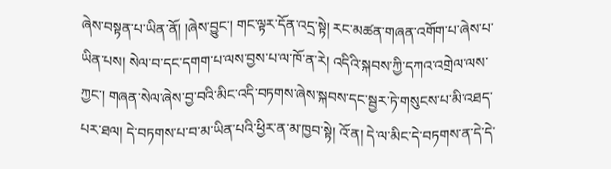ཞེས་བསྟན་པ་ཡིན་ནོ། །ཞེས་བྱུང་། གང་ལྟར་དོན་འདྲ་སྟེ། རང་མཚན་གཞན་འགོག་པ་ཞེས་པ་ཡིན་པས། སེལ་བ་དང་དགག་པ་ལས་བྱས་པ་ལ་ཁོ་ན་རེ། འདིའི་སྐབས་ཀྱི་དཀའ་འགྲེལ་ལས་ཀྱང་། གཞན་སེལ་ཞེས་བྱ་བའི་མིང་འདི་བཏགས་ཞེས་སྐབས་དང་སྦྱར་ཏེ་གསུངས་པ་མི་འཐད་པར་ཐལ། དེ་བཏགས་པ་བ་མ་ཡིན་པའི་ཕྱིར་ན་མ་ཁྱབ་སྟེ། འོ་ན། དེ་ལ་མིང་དེ་བཏགས་ན་དེ་དེ་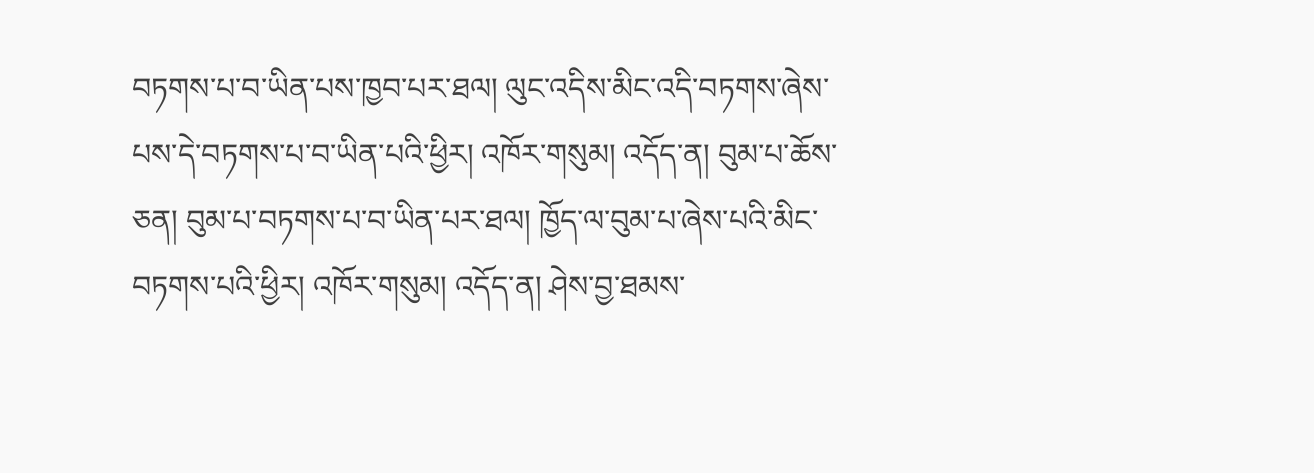བཏགས་པ་བ་ཡིན་པས་ཁྱབ་པར་ཐལ། ལུང་འདིས་མིང་འདི་བཏགས་ཞེས་པས་དེ་བཏགས་པ་བ་ཡིན་པའི་ཕྱིར། འཁོར་གསུམ། འདོད་ན། བུམ་པ་ཆོས་ཅན། བུམ་པ་བཏགས་པ་བ་ཡིན་པར་ཐལ། ཁྱོད་ལ་བུམ་པ་ཞེས་པའི་མིང་བཏགས་པའི་ཕྱིར། འཁོར་གསུམ། འདོད་ན། ཤེས་བྱ་ཐམས་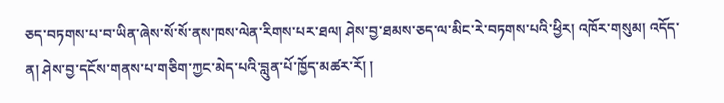ཅད་བཏགས་པ་བ་ཡིན་ཞེས་སོ་སོ་ནས་ཁས་ལེན་རིགས་པར་ཐལ། ཤེས་བྱ་ཐམས་ཅད་ལ་མིང་རེ་བཏགས་པའི་ཕྱིར། འཁོར་གསུམ། འདོད་ན། ཤེས་བྱ་དངོས་གནས་པ་གཅིག་ཀྱང་མེད་པའི་བླུན་པོ་ཁྱོད་མཚར་རོ། །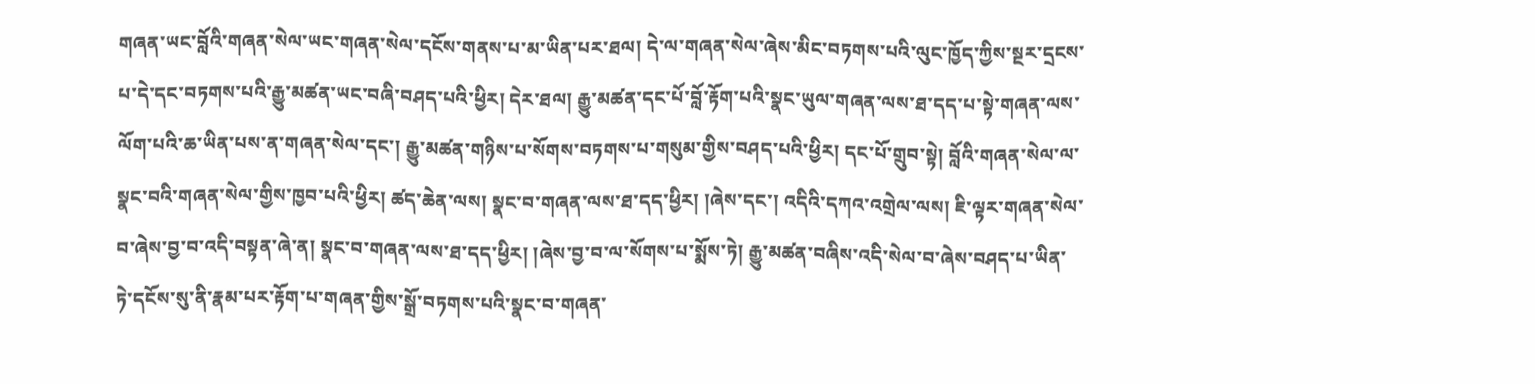གཞན་ཡང་བློའི་གཞན་སེལ་ཡང་གཞན་སེལ་དངོས་གནས་པ་མ་ཡིན་པར་ཐལ། དེ་ལ་གཞན་སེལ་ཞེས་མིང་བཏགས་པའི་ལུང་ཁྱོད་ཀྱིས་སྔར་དྲངས་པ་དེ་དང་བཏགས་པའི་རྒྱུ་མཚན་ཡང་བཞི་བཤད་པའི་ཕྱིར། དེར་ཐལ། རྒྱུ་མཚན་དང་པོ་བློ་རྟོག་པའི་སྣང་ཡུལ་གཞན་ལས་ཐ་དད་པ་སྟེ་གཞན་ལས་ལོག་པའི་ཆ་ཡིན་པས་ན་གཞན་སེལ་དང་། རྒྱུ་མཚན་གཉིས་པ་སོགས་བཏགས་པ་གསུམ་གྱིས་བཤད་པའི་ཕྱིར། དང་པོ་གྲུབ་སྟེ། བློའི་གཞན་སེལ་ལ་སྣང་བའི་གཞན་སེལ་གྱིས་ཁྱབ་པའི་ཕྱིར། ཚད་ཆེན་ལས། སྣང་བ་གཞན་ལས་ཐ་དད་ཕྱིར། །ཞེས་དང་། འདིའི་དཀའ་འགྲེལ་ལས། ཇི་ལྟར་གཞན་སེལ་བ་ཞེས་བྱ་བ་འདི་བསྟན་ཞེ་ན། སྣང་བ་གཞན་ལས་ཐ་དད་ཕྱིར། །ཞེས་བྱ་བ་ལ་སོགས་པ་སྨོས་ཏེ། རྒྱུ་མཚན་བཞིས་འདི་སེལ་བ་ཞེས་བཤད་པ་ཡིན་ཏེ་དངོས་སུ་ནི་རྣམ་པར་རྟོག་པ་གཞན་གྱིས་སྒྲོ་བཏགས་པའི་སྣང་བ་གཞན་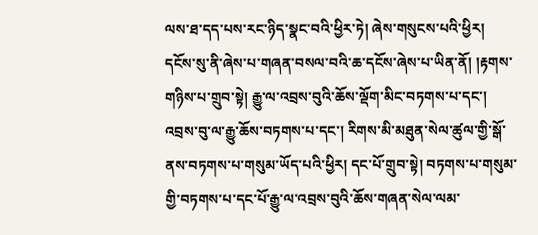ལས་ཐ་དད་པས་རང་ཉིད་སྣང་བའི་ཕྱིར་ཏེ། ཞེས་གསུངས་པའི་ཕྱིར། དངོས་སུ་ནི་ཞེས་པ་གཞན་བསལ་བའི་ཆ་དངོས་ཞེས་པ་ཡིན་ནོ། །རྟགས་གཉིས་པ་གྲུབ་སྟེ། རྒྱུ་ལ་འབྲས་བུའི་ཆོས་ལྡོག་མིང་བཏགས་པ་དང་། འབྲས་བུ་ལ་རྒྱུ་ཆོས་བཏགས་པ་དང་། རིགས་མི་མཐུན་སེལ་ཚུལ་གྱི་སྒོ་ནས་བཏགས་པ་གསུམ་ཡོད་པའི་ཕྱིར། དང་པོ་གྲུབ་སྟེ། བཏགས་པ་གསུམ་གྱི་བཏགས་པ་དང་པོ་རྒྱུ་ལ་འབྲས་བུའི་ཆོས་གཞན་སེལ་ལམ་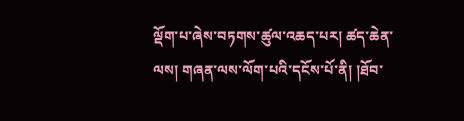ལྡོག་པ་ཞེས་བཏགས་ཚུལ་འཆད་པར། ཚད་ཆེན་ལས། གཞན་ལས་ལོག་པའི་དངོས་པོ་ནི། །ཐོབ་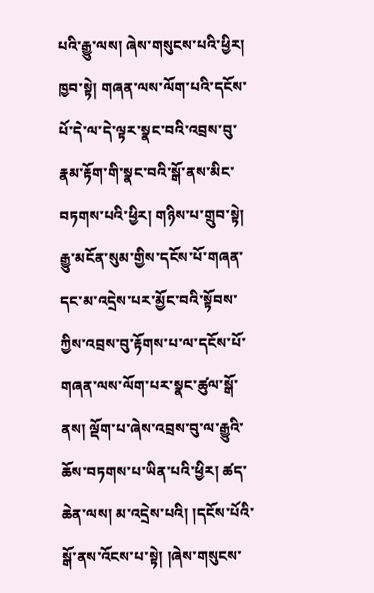པའི་རྒྱུ་ལས། ཞེས་གསུངས་པའི་ཕྱིར། ཁྱབ་སྟེ། གཞན་ལས་ལོག་པའི་དངོས་པོ་དེ་ལ་དེ་ལྟར་སྣང་བའི་འབྲས་བུ་རྣམ་རྟོག་གི་སྣང་བའི་སྒོ་ནས་མིང་བཏགས་པའི་ཕྱིར། གཉིས་པ་གྲུབ་སྟེ། རྒྱུ་མངོན་སུམ་གྱིས་དངོས་པོ་གཞན་དང་མ་འདྲེས་པར་མྱོང་བའི་སྟོབས་ཀྱིས་འབྲས་བུ་རྟོགས་པ་ལ་དངོས་པོ་གཞན་ལས་ལོག་པར་སྣང་ཚུལ་སྒོ་ནས། ལྡོག་པ་ཞེས་འབྲས་བུ་ལ་རྒྱུའི་ཆོས་བཏགས་པ་ཡིན་པའི་ཕྱིར། ཚད་ཆེན་ལས། མ་འདྲེས་པའི། །དངོས་པོའི་སྒོ་ནས་འོངས་པ་སྟེ། །ཞེས་གསུངས་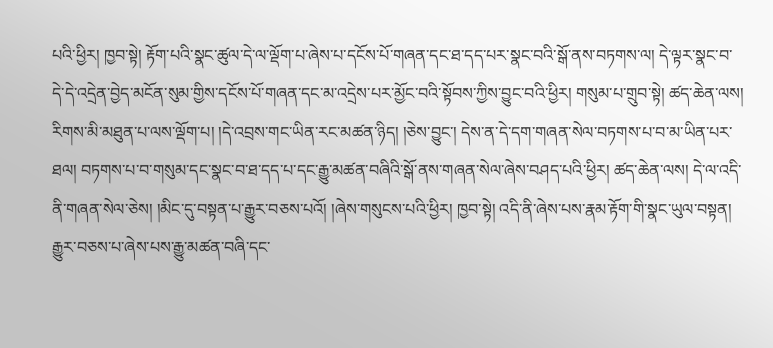པའི་ཕྱིར། ཁྱབ་སྟེ། རྟོག་པའི་སྣང་ཚུལ་དེ་ལ་ལྡོག་པ་ཞེས་པ་དངོས་པོ་གཞན་དང་ཐ་དད་པར་སྣང་བའི་སྒོ་ནས་བཏགས་ལ། དེ་ལྟར་སྣང་བ་དེ་དེ་འདྲེན་བྱེད་མངོན་སུམ་གྱིས་དངོས་པོ་གཞན་དང་མ་འདྲེས་པར་མྱོང་བའི་སྟོབས་ཀྱིས་བྱུང་བའི་ཕྱིར། གསུམ་པ་གྲུབ་སྟེ། ཚད་ཆེན་ལས། རིགས་མི་མཐུན་པ་ལས་ལྡོག་པ། །དེ་འབྲས་གང་ཡིན་རང་མཚན་ཉིད། །ཅེས་བྱུང་། དེས་ན་དེ་དག་གཞན་སེལ་བཏགས་པ་བ་མ་ཡིན་པར་ཐལ། བཏགས་པ་བ་གསུམ་དང་སྣང་བ་ཐ་དད་པ་དང་རྒྱུ་མཚན་བཞིའི་སྒོ་ནས་གཞན་སེལ་ཞེས་བཤད་པའི་ཕྱིར། ཚད་ཆེན་ལས། དེ་ལ་འདི་ནི་གཞན་སེལ་ཅེས། །མིང་དུ་བསྟན་པ་རྒྱུར་བཅས་པའོ། །ཞེས་གསུངས་པའི་ཕྱིར། ཁྱབ་སྟེ། འདི་ནི་ཞེས་པས་རྣམ་རྟོག་གི་སྣང་ཡུལ་བསྟན། རྒྱུར་བཅས་པ་ཞེས་པས་རྒྱུ་མཚན་བཞི་དང་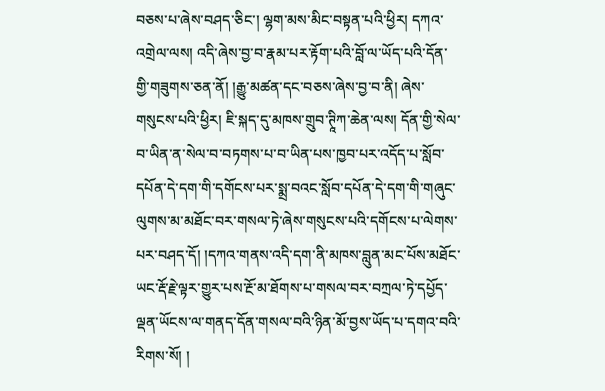བཅས་པ་ཞེས་བཤད་ཅིང་། ལྷག་མས་མིང་བསྟན་པའི་ཕྱིར། དཀའ་འགྲེལ་ལས། འདི་ཞེས་བྱ་བ་རྣམ་པར་རྟོག་པའི་བློ་ལ་ཡོད་པའི་དོན་གྱི་གཟུགས་ཅན་ནོ། །རྒྱུ་མཚན་དང་བཅས་ཞེས་བྱ་བ་ནི། ཞེས་གསུངས་པའི་ཕྱིར། ཇི་སྐད་དུ་མཁས་གྲུབ་ཊཱིཀ་ཆེན་ལས། དོན་གྱི་སེལ་བ་ཡིན་ན་སེལ་བ་བཏགས་པ་བ་ཡིན་པས་ཁྱབ་པར་འདོད་པ་སློབ་དཔོན་དེ་དག་གི་དགོངས་པར་སྨྲ་བའང་སློབ་དཔོན་དེ་དག་གི་གཞུང་ལུགས་མ་མཐོང་བར་གསལ་ཏེ་ཞེས་གསུངས་པའི་དགོངས་པ་ལེགས་པར་བཤད་དོ། །དཀའ་གནས་འདི་དག་ནི་མཁས་བླུན་མང་པོས་མཐོང་ཡང་རྡོ་རྗེ་ལྟར་གྱུར་པས་རྔོ་མ་ཐོགས་པ་གསལ་བར་བཀྲལ་ཏེ་དཔྱོད་ལྡན་ཡོངས་ལ་གནད་དོན་གསལ་བའི་ཉིན་མོ་བྱས་ཡོད་པ་དགའ་བའི་རིགས་སོ། །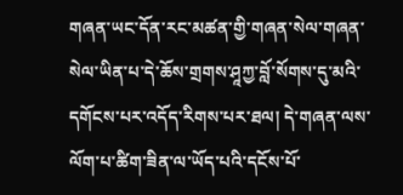གཞན་ཡང་དོན་རང་མཚན་གྱི་གཞན་སེལ་གཞན་སེལ་ཡིན་པ་དེ་ཆོས་གྲགས་ཤཱཀྱ་བློ་སོགས་དུ་མའི་དགོངས་པར་འདོད་རིགས་པར་ཐལ། དེ་གཞན་ལས་ལོག་པ་ཚིག་ཟིན་ལ་ཡོད་པའི་དངོས་པོ་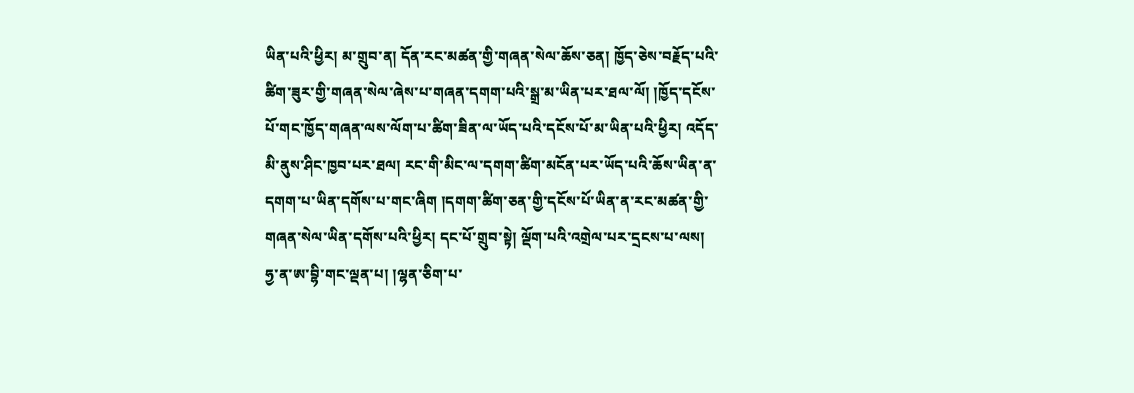ཡིན་པའི་ཕྱིར། མ་གྲུབ་ན། དོན་རང་མཚན་གྱི་གཞན་སེལ་ཆོས་ཅན། ཁྱོད་ཅེས་བརྗོད་པའི་ཚིག་ཟུར་གྱི་གཞན་སེལ་ཞེས་པ་གཞན་དགག་པའི་སྒྲ་མ་ཡིན་པར་ཐལ་ལོ། །ཁྱོད་དངོས་པོ་གང་ཁྱོད་གཞན་ལས་ལོག་པ་ཚིག་ཟིན་ལ་ཡོད་པའི་དངོས་པོ་མ་ཡིན་པའི་ཕྱིར། འདོད་མི་ནུས་ཤིང་ཁྱབ་པར་ཐལ། རང་གི་མིང་ལ་དགག་ཚིག་མངོན་པར་ཡོད་པའི་ཆོས་ཡིན་ན་དགག་པ་ཡིན་དགོས་པ་གང་ཞིག །དགག་ཚིག་ཅན་གྱི་དངོས་པོ་ཡིན་ན་རང་མཚན་གྱི་གཞན་སེལ་ཡིན་དགོས་པའི་ཕྱིར། དང་པོ་གྲུབ་སྟེ། ལྡོག་པའི་འགྲེལ་པར་དྲངས་པ་ལས། ཧྱ་ན་ཨ་བྷི་གང་ལྡན་པ། །ལྷན་ཅིག་པ་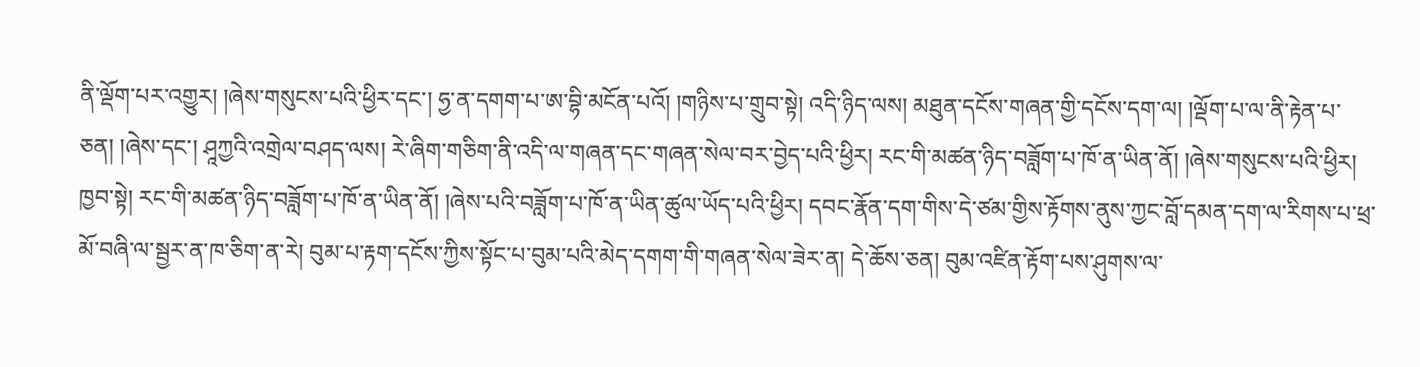ནི་ལྡོག་པར་འགྱུར། །ཞེས་གསུངས་པའི་ཕྱིར་དང་། ཧྱ་ན་དགག་པ་ཨ་བྷི་མངོན་པའོ། །གཉིས་པ་གྲུབ་སྟེ། འདི་ཉིད་ལས། མཐུན་དངོས་གཞན་གྱི་དངོས་དག་ལ། །ལྡོག་པ་ལ་ནི་རྟེན་པ་ཅན། །ཞེས་དང་། ཤཱཀྱའི་འགྲེལ་བཤད་ལས། རེ་ཞིག་གཅིག་ནི་འདི་ལ་གཞན་དང་གཞན་སེལ་བར་བྱེད་པའི་ཕྱིར། རང་གི་མཚན་ཉིད་བཟློག་པ་ཁོ་ན་ཡིན་ནོ། །ཞེས་གསུངས་པའི་ཕྱིར། ཁྱབ་སྟེ། རང་གི་མཚན་ཉིད་བཟློག་པ་ཁོ་ན་ཡིན་ནོ། །ཞེས་པའི་བཟློག་པ་ཁོ་ན་ཡིན་ཚུལ་ཡོད་པའི་ཕྱིར། དབང་རྣོན་དག་གིས་དེ་ཙམ་གྱིས་རྟོགས་ནུས་ཀྱང་བློ་དམན་དག་ལ་རིགས་པ་ཕྲ་མོ་བཞི་ལ་སྦྱར་ན་ཁ་ཅིག་ན་རེ། བུམ་པ་རྟག་དངོས་ཀྱིས་སྟོང་པ་བུམ་པའི་མེད་དགག་གི་གཞན་སེལ་ཟེར་ན། དེ་ཆོས་ཅན། བུམ་འཛིན་རྟོག་པས་ཤུགས་ལ་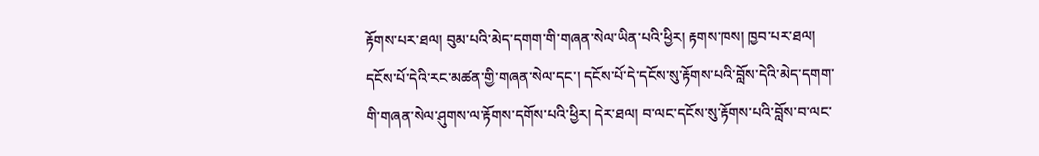རྟོགས་པར་ཐལ། བུམ་པའི་མེད་དགག་གི་གཞན་སེལ་ཡིན་པའི་ཕྱིར། རྟགས་ཁས། ཁྱབ་པར་ཐལ། དངོས་པོ་དེའི་རང་མཚན་གྱི་གཞན་སེལ་དང་། དངོས་པོ་དེ་དངོས་སུ་རྟོགས་པའི་བློས་དེའི་མེད་དགག་གི་གཞན་སེལ་ཤུགས་ལ་རྟོགས་དགོས་པའི་ཕྱིར། དེར་ཐལ། བ་ལང་དངོས་སུ་རྟོགས་པའི་བློས་བ་ལང་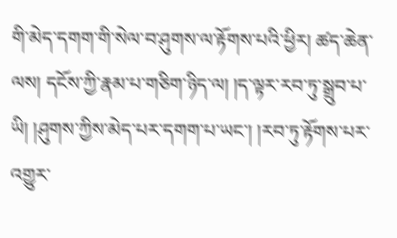གི་མེད་དགག་གི་སེལ་བ་ཤུགས་ལ་རྟོགས་པའི་ཕྱིར། ཚད་ཆེན་ལས། དངོས་ཀྱི་རྣམ་པ་གཅིག་ཉིད་ལ། །ད་ལྟར་རབ་ཏུ་སྒྲུབ་པ་ཡི། །ཤུགས་ཀྱིས་མེད་པར་དགག་པ་ཡང་། །རབ་ཏུ་རྟོགས་པར་འགྱུར་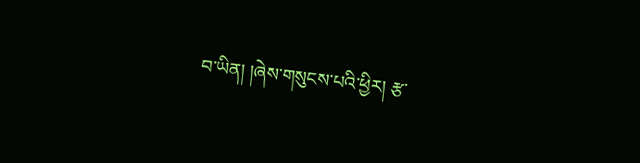བ་ཡིན། །ཞེས་གསུངས་པའི་ཕྱིར། རྩ་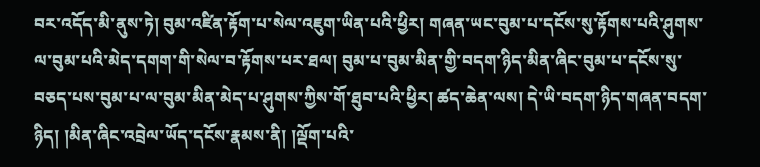བར་འདོད་མི་ནུས་ཏེ། བུམ་འཛིན་རྟོག་པ་སེལ་འཇུག་ཡིན་པའི་ཕྱིར། གཞན་ཡང་བུམ་པ་དངོས་སུ་རྟོགས་པའི་ཤུགས་ལ་བུམ་པའི་མེད་དགག་གི་སེལ་བ་རྟོགས་པར་ཐལ། བུམ་པ་བུམ་མིན་གྱི་བདག་ཉིད་མིན་ཞིང་བུམ་པ་དངོས་སུ་བཅད་པས་བུམ་པ་ལ་བུམ་མིན་མེད་པ་ཤུགས་ཀྱིས་གོ་ཐུབ་པའི་ཕྱིར། ཚད་ཆེན་ལས། དེ་ཡི་བདག་ཉིད་གཞན་བདག་ཉིད། །མིན་ཞིང་འབྲེལ་ཡོད་དངོས་རྣམས་ནི། །ལྡོག་པའི་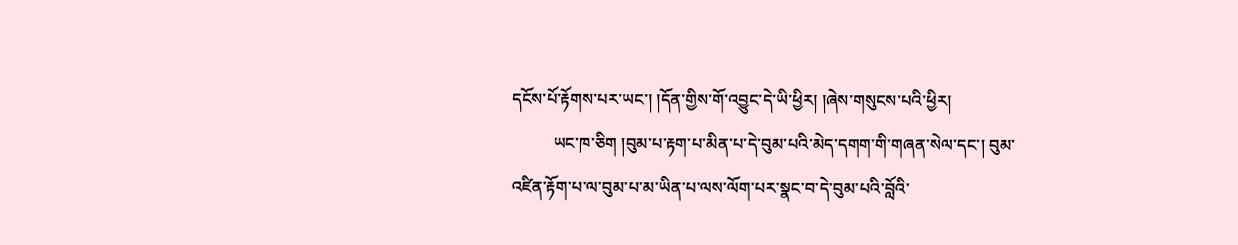དངོས་པོ་རྟོགས་པར་ཡང་། །དོན་གྱིས་གོ་འབྱུང་དེ་ཡི་ཕྱིར། །ཞེས་གསུངས་པའི་ཕྱིར།
          ཡང་ཁ་ཅིག །བུམ་པ་རྟག་པ་མིན་པ་དེ་བུམ་པའི་མེད་དགག་གི་གཞན་སེལ་དང་། བུམ་འཛིན་རྟོག་པ་ལ་བུམ་པ་མ་ཡིན་པ་ལས་ལོག་པར་སྣང་བ་དེ་བུམ་པའི་བློའི་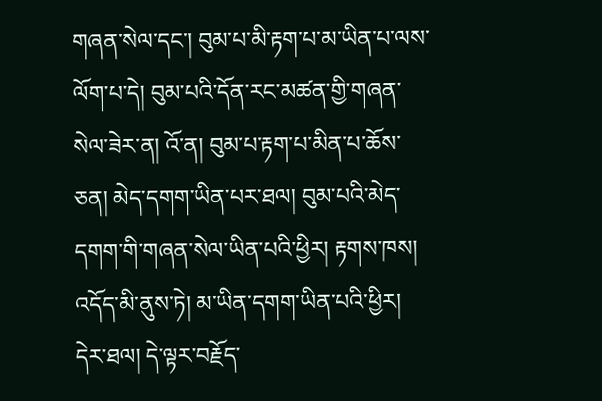གཞན་སེལ་དང་། བུམ་པ་མི་རྟག་པ་མ་ཡིན་པ་ལས་ལོག་པ་དེ། བུམ་པའི་དོན་རང་མཚན་གྱི་གཞན་སེལ་ཟེར་ན། འོ་ན། བུམ་པ་རྟག་པ་མིན་པ་ཆོས་ཅན། མེད་དགག་ཡིན་པར་ཐལ། བུམ་པའི་མེད་དགག་གི་གཞན་སེལ་ཡིན་པའི་ཕྱིར། རྟགས་ཁས། འདོད་མི་ནུས་ཏེ། མ་ཡིན་དགག་ཡིན་པའི་ཕྱིར། དེར་ཐལ། དེ་ལྟར་བརྗོད་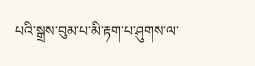པའི་སྒྲས་བུམ་པ་མི་རྟག་པ་ཤུགས་ལ་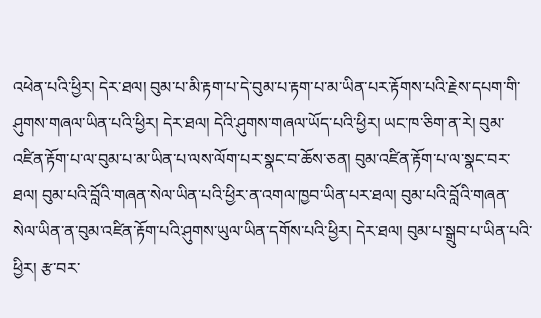འཕེན་པའི་ཕྱིར། དེར་ཐལ། བུམ་པ་མི་རྟག་པ་དེ་བུམ་པ་རྟག་པ་མ་ཡིན་པར་རྟོགས་པའི་རྗེས་དཔག་གི་ཤུགས་གཞལ་ཡིན་པའི་ཕྱིར། དེར་ཐལ། དེའི་ཤུགས་གཞལ་ཡོད་པའི་ཕྱིར། ཡང་ཁ་ཅིག་ན་རེ། བུམ་འཛིན་རྟོག་པ་ལ་བུམ་པ་མ་ཡིན་པ་ལས་ལོག་པར་སྣང་བ་ཆོས་ཅན། བུམ་འཛིན་རྟོག་པ་ལ་སྣང་བར་ཐལ། བུམ་པའི་བློའི་གཞན་སེལ་ཡིན་པའི་ཕྱིར་ན་འགལ་ཁྱབ་ཡིན་པར་ཐལ། བུམ་པའི་བློའི་གཞན་སེལ་ཡིན་ན་བུམ་འཛིན་རྟོག་པའི་ཤུགས་ཡུལ་ཡིན་དགོས་པའི་ཕྱིར། དེར་ཐལ། བུམ་པ་སྒྲུབ་པ་ཡིན་པའི་ཕྱིར། རྩ་བར་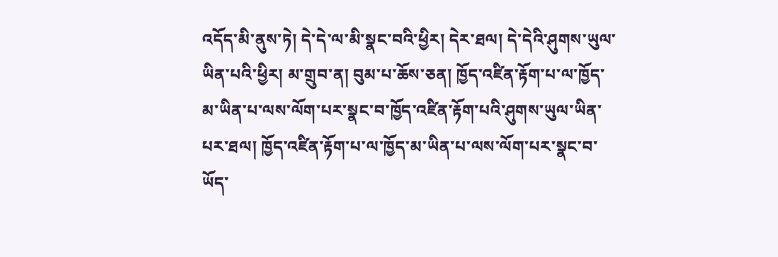འདོད་མི་ནུས་ཏེ། དེ་དེ་ལ་མི་སྣང་བའི་ཕྱིར། དེར་ཐལ། དེ་དེའི་ཤུགས་ཡུལ་ཡིན་པའི་ཕྱིར། མ་གྲུབ་ན། བུམ་པ་ཆོས་ཅན། ཁྱོད་འཛིན་རྟོག་པ་ལ་ཁྱོད་མ་ཡིན་པ་ལས་ལོག་པར་སྣང་བ་ཁྱོད་འཛིན་རྟོག་པའི་ཤུགས་ཡུལ་ཡིན་པར་ཐལ། ཁྱོད་འཛིན་རྟོག་པ་ལ་ཁྱོད་མ་ཡིན་པ་ལས་ལོག་པར་སྣང་བ་ཡོད་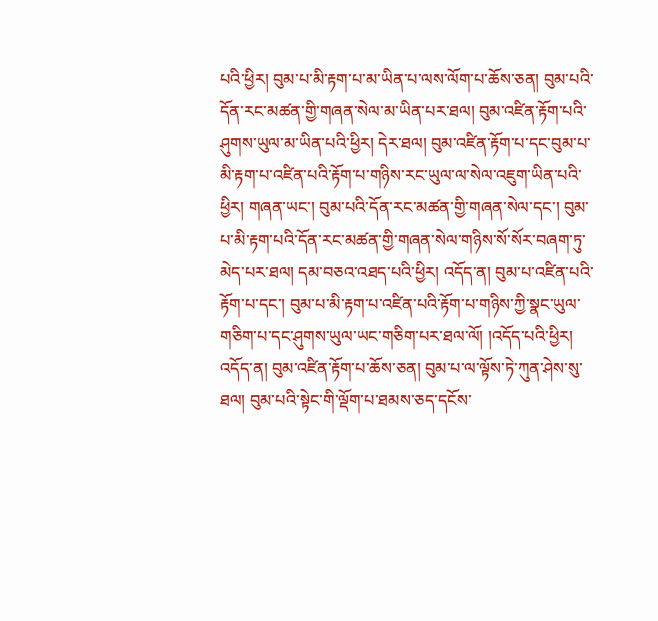པའི་ཕྱིར། བུམ་པ་མི་རྟག་པ་མ་ཡིན་པ་ལས་ལོག་པ་ཆོས་ཅན། བུམ་པའི་དོན་རང་མཚན་གྱི་གཞན་སེལ་མ་ཡིན་པར་ཐལ། བུམ་འཛིན་རྟོག་པའི་ཤུགས་ཡུལ་མ་ཡིན་པའི་ཕྱིར། དེར་ཐལ། བུམ་འཛིན་རྟོག་པ་དང་བུམ་པ་མི་རྟག་པ་འཛིན་པའི་རྟོག་པ་གཉིས་རང་ཡུལ་ལ་སེལ་འཇུག་ཡིན་པའི་ཕྱིར། གཞན་ཡང་། བུམ་པའི་དོན་རང་མཚན་གྱི་གཞན་སེལ་དང་། བུམ་པ་མི་རྟག་པའི་དོན་རང་མཚན་གྱི་གཞན་སེལ་གཉིས་སོ་སོར་བཞག་ཏུ་མེད་པར་ཐལ། དམ་བཅའ་འཐད་པའི་ཕྱིར། འདོད་ན། བུམ་པ་འཛིན་པའི་རྟོག་པ་དང་། བུམ་པ་མི་རྟག་པ་འཛིན་པའི་རྟོག་པ་གཉིས་ཀྱི་སྣང་ཡུལ་གཅིག་པ་དང་ཤུགས་ཡུལ་ཡང་གཅིག་པར་ཐལ་ལོ། །འདོད་པའི་ཕྱིར། འདོད་ན། བུམ་འཛིན་རྟོག་པ་ཆོས་ཅན། བུམ་པ་ལ་ལྟོས་ཏེ་ཀུན་ཤེས་སུ་ཐལ། བུམ་པའི་སྟེང་གི་ལྡོག་པ་ཐམས་ཅད་དངོས་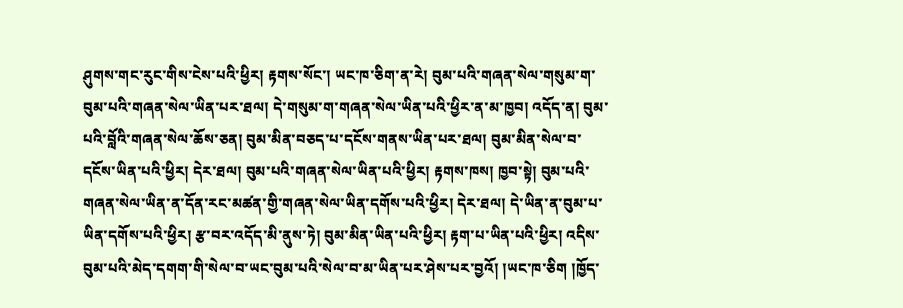ཤུགས་གང་རུང་གིས་ངེས་པའི་ཕྱིར། རྟགས་སོང་། ཡང་ཁ་ཅིག་ན་རེ། བུམ་པའི་གཞན་སེལ་གསུམ་ག་བུམ་པའི་གཞན་སེལ་ཡིན་པར་ཐལ། དེ་གསུམ་ག་གཞན་སེལ་ཡིན་པའི་ཕྱིར་ན་མ་ཁྱབ། འདོད་ན། བུམ་པའི་བློའི་གཞན་སེལ་ཆོས་ཅན། བུམ་མིན་བཅད་པ་དངོས་གནས་ཡིན་པར་ཐལ། བུམ་མིན་སེལ་བ་དངོས་ཡིན་པའི་ཕྱིར། དེར་ཐལ། བུམ་པའི་གཞན་སེལ་ཡིན་པའི་ཕྱིར། རྟགས་ཁས། ཁྱབ་སྟེ། བུམ་པའི་གཞན་སེལ་ཡིན་ན་དོན་རང་མཚན་གྱི་གཞན་སེལ་ཡིན་དགོས་པའི་ཕྱིར། དེར་ཐལ། དེ་ཡིན་ན་བུམ་པ་ཡིན་དགོས་པའི་ཕྱིར། རྩ་བར་འདོད་མི་ནུས་ཏེ། བུམ་མིན་ཡིན་པའི་ཕྱིར། རྟག་པ་ཡིན་པའི་ཕྱིར། འདིས་བུམ་པའི་མེད་དགག་གི་སེལ་བ་ཡང་བུམ་པའི་སེལ་བ་མ་ཡིན་པར་ཤེས་པར་བྱའོ། །ཡང་ཁ་ཅིག །ཁྱོད་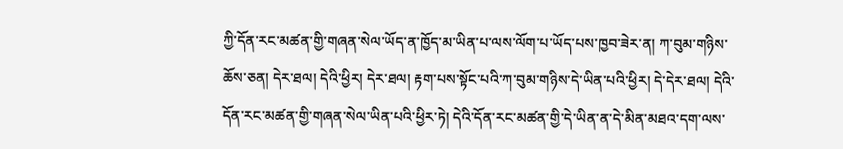ཀྱི་དོན་རང་མཚན་གྱི་གཞན་སེལ་ཡོད་ན་ཁྱོད་མ་ཡིན་པ་ལས་ལོག་པ་ཡོད་པས་ཁྱབ་ཟེར་ན། ཀ་བུམ་གཉིས་ཆོས་ཅན། དེར་ཐལ། དེའི་ཕྱིར། དེར་ཐལ། རྟག་པས་སྟོང་པའི་ཀ་བུམ་གཉིས་དེ་ཡིན་པའི་ཕྱིར། དེ་དེར་ཐལ། དེའི་དོན་རང་མཚན་གྱི་གཞན་སེལ་ཡིན་པའི་ཕྱིར་ཏེ། དེའི་དོན་རང་མཚན་གྱི་དེ་ཡིན་ན་དེ་མིན་མཐའ་དག་ལས་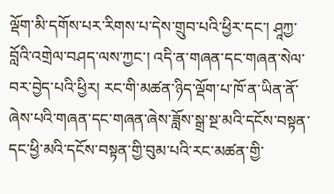ལྡོག་མི་དགོས་པར་རིགས་པ་དེས་གྲུབ་པའི་ཕྱིར་དང་། ཤཱཀྱ་བློའི་འགྲེལ་བཤད་ལས་ཀྱང་། འདི་ན་གཞན་དང་གཞན་སེལ་བར་བྱེད་པའི་ཕྱིར། རང་གི་མཚན་ཉིད་ལྡོག་པ་ཁོ་ན་ཡིན་ནོ་ཞེས་པའི་གཞན་དང་གཞན་ཞེས་ཟློས་སྒྲ་སྔ་མའི་དངོས་བསྟན་དང་ཕྱི་མའི་དངོས་བསྟན་གྱི་བུམ་པའི་རང་མཚན་གྱི་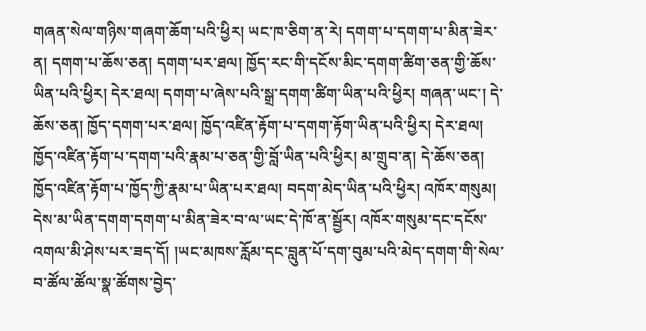གཞན་སེལ་གཉིས་གཞག་ཆོག་པའི་ཕྱིར། ཡང་ཁ་ཅིག་ན་རེ། དགག་པ་དགག་པ་མིན་ཟེར་ན། དགག་པ་ཆོས་ཅན། དགག་པར་ཐལ། ཁྱོད་རང་གི་དངོས་མིང་དགག་ཚིག་ཅན་གྱི་ཆོས་ཡིན་པའི་ཕྱིར། དེར་ཐལ། དགག་པ་ཞེས་པའི་སྒྲ་དགག་ཚིག་ཡིན་པའི་ཕྱིར། གཞན་ཡང་། དེ་ཆོས་ཅན། ཁྱོད་དགག་པར་ཐལ། ཁྱོད་འཛིན་རྟོག་པ་དགག་རྟོག་ཡིན་པའི་ཕྱིར། དེར་ཐལ། ཁྱོད་འཛིན་རྟོག་པ་དགག་པའི་རྣམ་པ་ཅན་གྱི་བློ་ཡིན་པའི་ཕྱིར། མ་གྲུབ་ན། དེ་ཆོས་ཅན། ཁྱོད་འཛིན་རྟོག་པ་ཁྱོད་ཀྱི་རྣམ་པ་ཡིན་པར་ཐལ། བདག་མེད་ཡིན་པའི་ཕྱིར། འཁོར་གསུམ། དེས་མ་ཡིན་དགག་དགག་པ་མིན་ཟེར་བ་ལ་ཡང་དེ་ཁོ་ན་སྦྱོར། འཁོར་གསུམ་དང་དངོས་འགལ་མི་ཤེས་པར་ཟད་དོ། །ཡང་མཁས་རློམ་དང་བླུན་པོ་དག་བུམ་པའི་མེད་དགག་གི་སེལ་བ་ཚོལ་ཚོལ་སྣ་ཚོགས་བྱེད་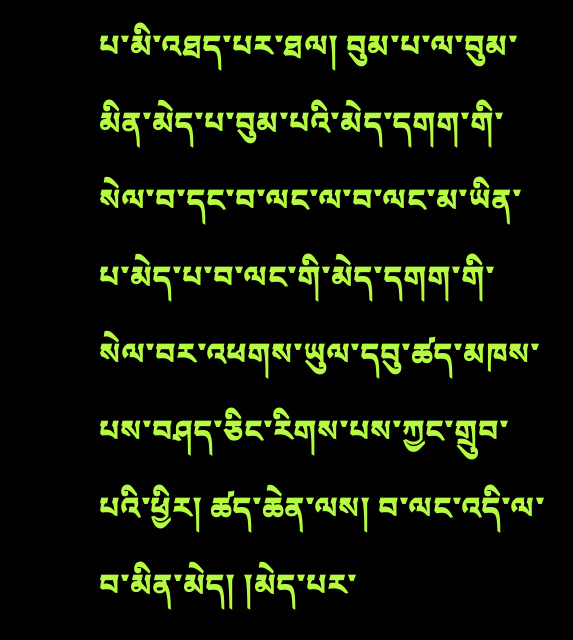པ་མི་འཐད་པར་ཐལ། བུམ་པ་ལ་བུམ་མིན་མེད་པ་བུམ་པའི་མེད་དགག་གི་སེལ་བ་དང་བ་ལང་ལ་བ་ལང་མ་ཡིན་པ་མེད་པ་བ་ལང་གི་མེད་དགག་གི་སེལ་བར་འཕགས་ཡུལ་དབུ་ཚད་མཁས་པས་བཤད་ཅིང་རིགས་པས་ཀྱང་གྲུབ་པའི་ཕྱིར། ཚད་ཆེན་ལས། བ་ལང་འདི་ལ་བ་མིན་མེད། །མེད་པར་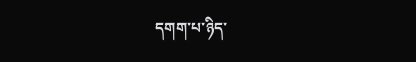དགག་པ་ཉིད་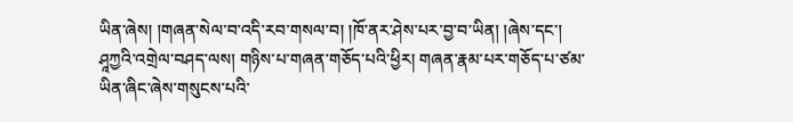ཡིན་ཞེས། །གཞན་སེལ་བ་འདི་རབ་གསལ་བ། །ཁོ་ནར་ཤེས་པར་བྱ་བ་ཡིན། །ཞེས་དང་། ཤཱཀྱའི་འགྲེལ་བཤད་ལས། གཉིས་པ་གཞན་གཅོད་པའི་ཕྱིར། གཞན་རྣམ་པར་གཅོད་པ་ཙམ་ཡིན་ཞིང་ཞེས་གསུངས་པའི་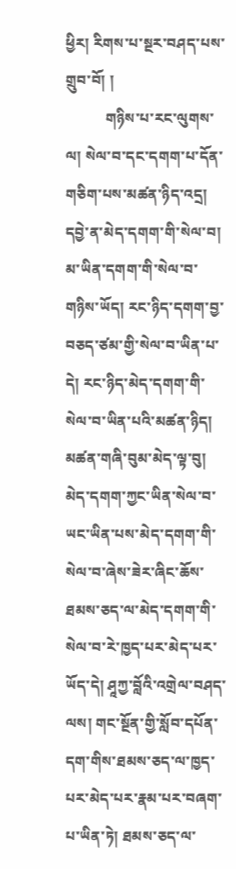ཕྱིར། རིགས་པ་སྔར་བཤད་པས་གྲུབ་བོ། །
           གཉིས་པ་རང་ལུགས་ལ། སེལ་བ་དང་དགག་པ་དོན་གཅིག་པས་མཚན་ཉིད་འདྲ། དབྱེ་ན་མེད་དགག་གི་སེལ་བ། མ་ཡིན་དགག་གི་སེལ་བ་གཉིས་ཡོད། རང་ཉིད་དགག་བྱ་བཅད་ཙམ་གྱི་སེལ་བ་ཡིན་པ་དེ། རང་ཉིད་མེད་དགག་གི་སེལ་བ་ཡིན་པའི་མཚན་ཉིད། མཚན་གཞི་བུམ་མེད་ལྟ་བུ། མེད་དགག་ཀྱང་ཡིན་སེལ་བ་ཡང་ཡིན་པས་མེད་དགག་གི་སེལ་བ་ཞེས་ཟེར་ཞིང་ཆོས་ཐམས་ཅད་ལ་མེད་དགག་གི་སེལ་བ་རེ་ཁྱད་པར་མེད་པར་ཡོད་དེ། ཤཱཀྱ་བློའི་འགྲེལ་བཤད་ལས། གང་སྔོན་གྱི་སློབ་དཔོན་དག་གིས་ཐམས་ཅད་ལ་ཁྱད་པར་མེད་པར་རྣམ་པར་བཞག་པ་ཡིན་ཏེ། ཐམས་ཅད་ལ་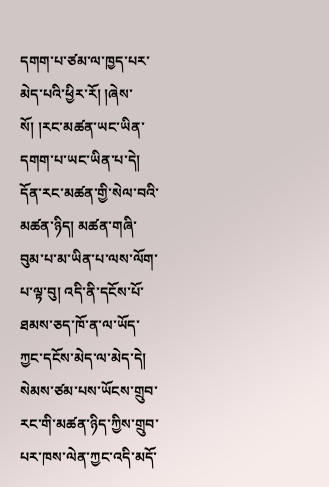དགག་པ་ཙམ་ལ་ཁྱད་པར་མེད་པའི་ཕྱིར་རོ། །ཞེས་སོ། །རང་མཚན་ཡང་ཡིན་དགག་པ་ཡང་ཡིན་པ་དེ། དོན་རང་མཚན་གྱི་སེལ་བའི་མཚན་ཉིད། མཚན་གཞི་བུམ་པ་མ་ཡིན་པ་ལས་ལོག་པ་ལྟ་བུ། འདི་ནི་དངོས་པོ་ཐམས་ཅད་ཁོ་ན་ལ་ཡོད་ཀྱང་དངོས་མེད་ལ་མེད་དེ། སེམས་ཙམ་པས་ཡོངས་གྲུབ་རང་གི་མཚན་ཉིད་ཀྱིས་གྲུབ་པར་ཁས་ལེན་ཀྱང་འདི་མདོ་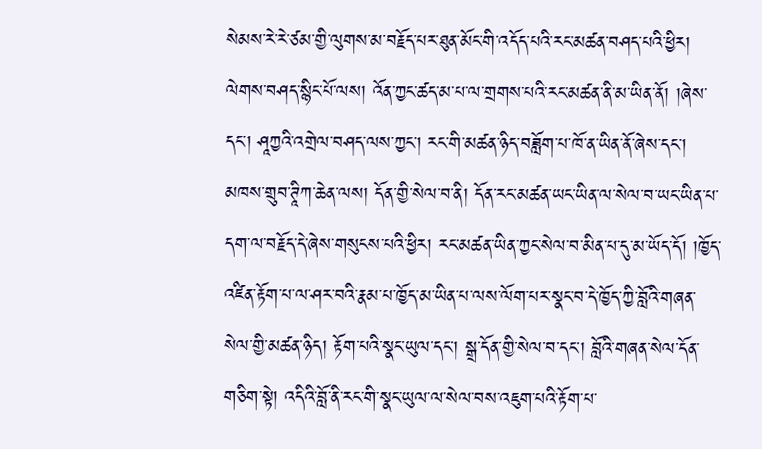སེམས་རེ་རེ་ཙམ་གྱི་ལུགས་མ་བརྗོད་པར་ཐུན་མོང་གི་འདོད་པའི་རང་མཚན་བཤད་པའི་ཕྱིར། ལེགས་བཤད་སྙིང་པོ་ལས། འོན་ཀྱང་ཚད་མ་པ་ལ་གྲགས་པའི་རང་མཚན་ནི་མ་ཡིན་ནོ། །ཞེས་དང་། ཤཱཀྱའི་འགྲེལ་བཤད་ལས་ཀྱང་། རང་གི་མཚན་ཉིད་བཟློག་པ་ཁོ་ན་ཡིན་ནོ་ཞེས་དང་། མཁས་གྲུབ་ཊཱིཀ་ཆེན་ལས། དོན་གྱི་སེལ་བ་ནི། དོན་རང་མཚན་ཡང་ཡིན་ལ་སེལ་བ་ཡང་ཡིན་པ་དག་ལ་བརྗོད་དེ་ཞེས་གསུངས་པའི་ཕྱིར། རང་མཚན་ཡིན་ཀྱང་སེལ་བ་མིན་པ་དུ་མ་ཡོད་དོ། །ཁྱོད་འཛིན་རྟོག་པ་ལ་ཤར་བའི་རྣམ་པ་ཁྱོད་མ་ཡིན་པ་ལས་ལོག་པར་སྣང་བ་དེ་ཁྱོད་ཀྱི་བློའི་གཞན་སེལ་གྱི་མཚན་ཉིད། རྟོག་པའི་སྣང་ཡུལ་དང་། སྒྲ་དོན་གྱི་སེལ་བ་དང་། བློའི་གཞན་སེལ་དོན་གཅིག་སྟེ། འདིའི་བློ་ནི་རང་གི་སྣང་ཡུལ་ལ་སེལ་བས་འཇུག་པའི་རྟོག་པ་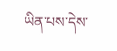ཡིན་པས་དེས་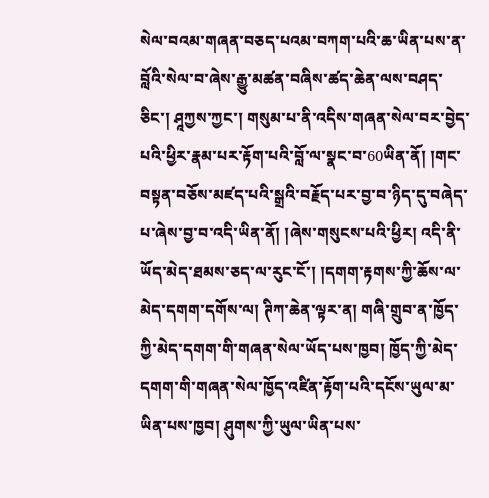སེལ་བའམ་གཞན་བཅད་པའམ་བཀག་པའི་ཆ་ཡིན་པས་ན་བློའི་སེལ་བ་ཞེས་རྒྱུ་མཚན་བཞིས་ཚད་ཆེན་ལས་བཤད་ཅིང་། ཤཱཀྱས་ཀྱང་། གསུམ་པ་ནི་འདིས་གཞན་སེལ་བར་བྱེད་པའི་ཕྱིར་རྣམ་པར་རྟོག་པའི་བློ་ལ་སྣང་བ་60ཡིན་ནོ། །གང་བསྟན་བཅོས་མཛད་པའི་སྒྲའི་བརྗོད་པར་བྱ་བ་ཉིད་དུ་བཞེད་པ་ཞེས་བྱ་བ་འདི་ཡིན་ནོ། །ཞེས་གསུངས་པའི་ཕྱིར། འདི་ནི་ཡོད་མེད་ཐམས་ཅད་ལ་རུང་ངོ་། །དགག་རྟགས་ཀྱི་ཆོས་ལ་མེད་དགག་དགོས་ལ། ཊིཀ་ཆེན་ལྟར་ན། གཞི་གྲུབ་ན་ཁྱོད་ཀྱི་མེད་དགག་གི་གཞན་སེལ་ཡོད་པས་ཁྱབ། ཁྱོད་ཀྱི་མེད་དགག་གི་གཞན་སེལ་ཁྱོད་འཛིན་རྟོག་པའི་དངོས་ཡུལ་མ་ཡིན་པས་ཁྱབ། ཤུགས་ཀྱི་ཡུལ་ཡིན་པས་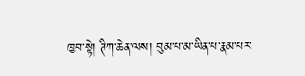ཁྱབ་སྟེ། ཊིཀ་ཆེན་ལས། བུམ་པ་མ་ཡིན་པ་རྣམ་པར་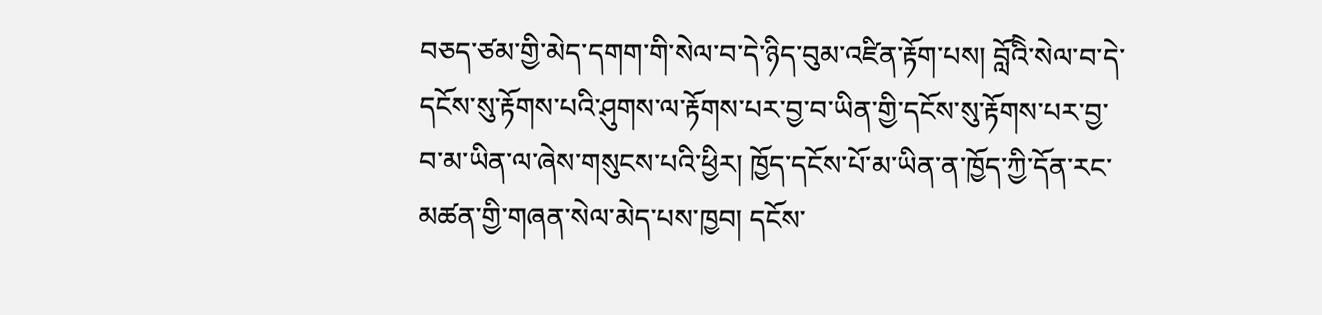བཅད་ཙམ་གྱི་མེད་དགག་གི་སེལ་བ་དེ་ཉིད་བུམ་འཛིན་རྟོག་པས། བློའིེ་སེལ་བ་དེ་དངོས་སུ་རྟོགས་པའི་ཤུགས་ལ་རྟོགས་པར་བྱ་བ་ཡིན་གྱི་དངོས་སུ་རྟོགས་པར་བྱ་བ་མ་ཡིན་ལ་ཞེས་གསུངས་པའི་ཕྱིར། ཁྱོད་དངོས་པོ་མ་ཡིན་ན་ཁྱོད་ཀྱི་དོན་རང་མཚན་གྱི་གཞན་སེལ་མེད་པས་ཁྱབ། དངོས་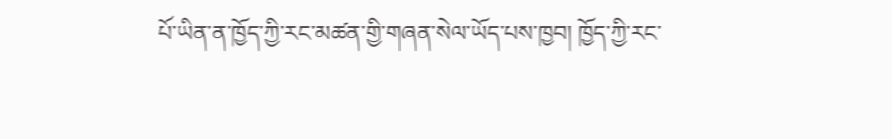པོ་ཡིན་ན་ཁྱོད་ཀྱི་རང་མཚན་གྱི་གཞན་སེལ་ཡོད་པས་ཁྱབ། ཁྱོད་ཀྱི་རང་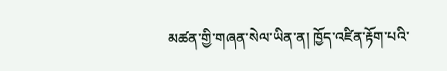མཚན་གྱི་གཞན་སེལ་ཡིན་ན། ཁྱོད་འཛིན་རྟོག་པའི་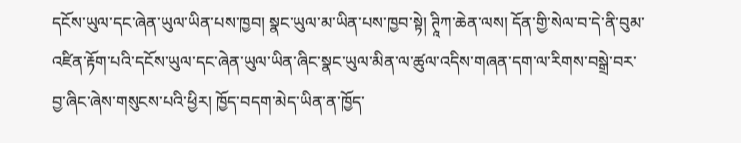དངོས་ཡུལ་དང་ཞེན་ཡུལ་ཡིན་པས་ཁྱབ། སྣང་ཡུལ་མ་ཡིན་པས་ཁྱབ་སྟེ། ཊཱིཀ་ཆེན་ལས། དོན་གྱི་སེལ་བ་དེ་ནི་བུམ་འཛིན་རྟོག་པའི་དངོས་ཡུལ་དང་ཞེན་ཡུལ་ཡིན་ཞིང་སྣང་ཡུལ་མིན་ལ་ཚུལ་འདིས་གཞན་དག་ལ་རིགས་བསྒྲེ་བར་བྱ་ཞིང་ཞེས་གསུངས་པའི་ཕྱིར། ཁྱོད་བདག་མེད་ཡིན་ན་ཁྱོད་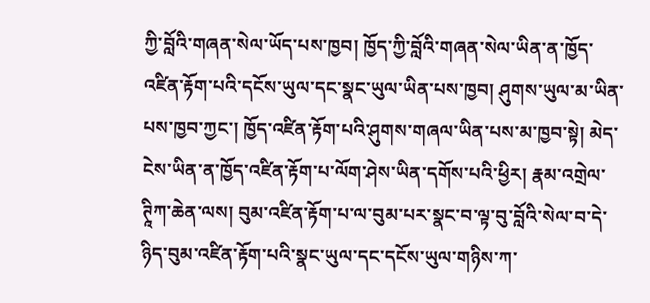ཀྱི་བློའི་གཞན་སེལ་ཡོད་པས་ཁྱབ། ཁྱོད་ཀྱི་བློའི་གཞན་སེལ་ཡིན་ན་ཁྱོད་འཛིན་རྟོག་པའི་དངོས་ཡུལ་དང་སྣང་ཡུལ་ཡིན་པས་ཁྱབ། ཤུགས་ཡུལ་མ་ཡིན་པས་ཁྱབ་ཀྱང་། ཁྱོད་འཛིན་རྟོག་པའི་ཤུགས་གཞལ་ཡིན་པས་མ་ཁྱབ་སྟེ། མེད་ངེས་ཡིན་ན་ཁྱོད་འཛིན་རྟོག་པ་ལོག་ཤེས་ཡིན་དགོས་པའི་ཕྱིར། རྣམ་འགྲེལ་ཊཱིཀ་ཆེན་ལས། བུམ་འཛིན་རྟོག་པ་ལ་བུམ་པར་སྣང་བ་ལྟ་བུ་བློའི་སེལ་བ་དེ་ཉིད་བུམ་འཛིན་རྟོག་པའི་སྣང་ཡུལ་དང་དངོས་ཡུལ་གཉིས་ཀ་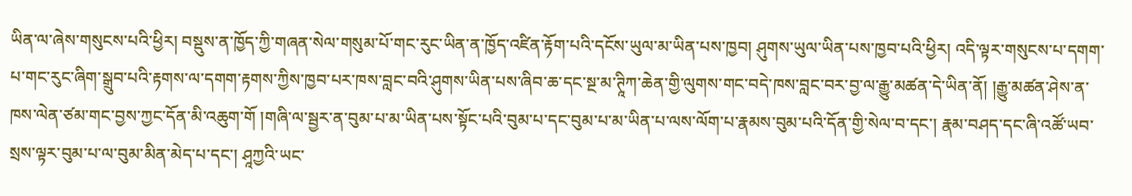ཡིན་ལ་ཞེས་གསུངས་པའི་ཕྱིར། བསྡུས་ན་ཁྱོད་ཀྱི་གཞན་སེལ་གསུམ་པོ་གང་རུང་ཡིན་ན་ཁྱོད་འཛིན་རྟོག་པའི་དངོས་ཡུལ་མ་ཡིན་པས་ཁྱབ། ཤུགས་ཡུལ་ཡིན་པས་ཁྱབ་པའི་ཕྱིར། འདི་ལྟར་གསུངས་པ་དགག་པ་གང་རུང་ཞིག་སྒྲུབ་པའི་རྟགས་ལ་དགག་རྟགས་ཀྱིས་ཁྱབ་པར་ཁས་བླང་བའི་ཤུགས་ཡིན་པས་ཞིབ་ཆ་དང་སྔ་མ་ཊཱིཀ་ཆེན་གྱི་ལུགས་གང་བདེ་ཁས་བླང་བར་བྱ་ལ་རྒྱུ་མཚན་དེ་ཡིན་ནོ། །རྒྱུ་མཚན་ཤེས་ན་ཁས་ལེན་ཙམ་གང་བྱས་ཀྱང་དོན་མི་འཆུག་གོ །གཞི་ལ་སྦྱར་ན་བུམ་པ་མ་ཡིན་པས་སྟོང་པའི་བུམ་པ་དང་བུམ་པ་མ་ཡིན་པ་ལས་ལོག་པ་རྣམས་བུམ་པའི་དོན་གྱི་སེལ་བ་དང་། རྣམ་བཤད་དང་ཞི་འཚོ་ཡབ་སྲས་ལྟར་བུམ་པ་ལ་བུམ་མིན་མེད་པ་དང་། ཤཱཀྱའི་ཡང་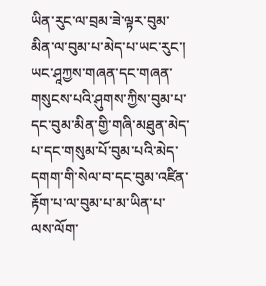ཡིན་རུང་ལ་བྲམ་ཟེ་ལྟར་བུམ་མིན་ལ་བུམ་པ་མེད་པ་ཡང་རུང་། ཡང་ཤཱཀྱས་གཞན་དང་གཞན་གསུངས་པའི་ཤུགས་ཀྱིས་བུམ་པ་དང་བུམ་མིན་གྱི་གཞི་མཐུན་མེད་པ་དང་གསུམ་པོ་བུམ་པའི་མེད་དགག་གི་སེལ་བ་དང་བུམ་འཛིན་རྟོག་པ་ལ་བུམ་པ་མ་ཡིན་པ་ལས་ལོག་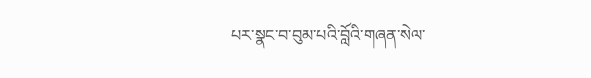པར་སྣང་བ་བུམ་པའི་བློའི་གཞན་སེལ་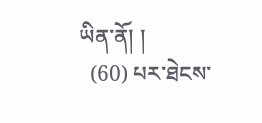ཡིན་ནོ། །
  (60) པར་ཐེངས་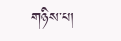གཉིས་པ།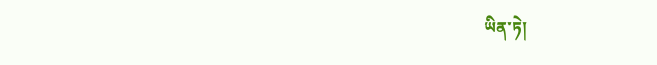ཡིན་ཏེ།